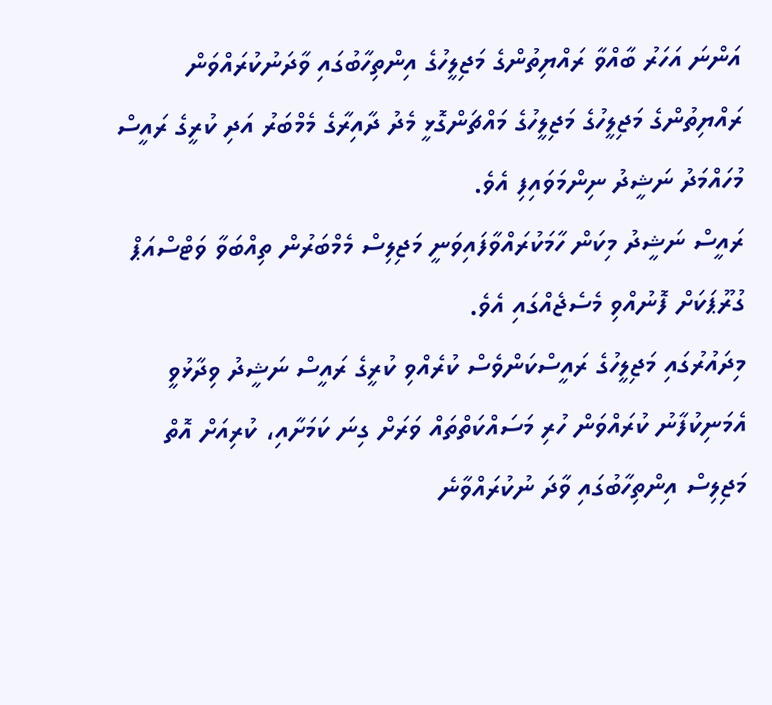އަންނަ އަހަރު ބާއްވާ ރައްޔިތުންގެ މަޖިލީހުގެ އިންތިހާބުގައި ވާދަނުކުރައްވަން ރައްޔިތުންގެ މަޖިލީހުގެ މަޖިލީހުގެ މައްޗަންގޮޅީ މެދު ދާއިރާގެ މެމްބަރު އަދި ކުރީގެ ރައީސް މުހައްމަދު ނަޝީދު ނިންމަވައިފި އެވެ.
ރައީސް ނަޝީދު މިކަން ހާމަކުރައްވާފައިވަނީ މަޖިލިސް މެމްބަރުން ތިއްބަވާ ވަޓްސްއަޕް ގުރޫޕަކަށް ފޮނުއްވި މެސެޖެއްގައި އެވެ.
މިދައުރުގައި މަޖިލީހުގެ ރައީސްކަންވެސް ކުރެއްވި ކުރީގެ ރައީސް ނަޝީދު ވިދާޅުވީ އެމަނިކުފާނު ކުރައްވަން ހުރި މަސައްކަތްތައް ވަރަށް ގިނަ ކަމަށާއި، ކުރިއަށް އޮތް މަޖިލިސް އިންތިހާބުގައި ވާދަ ނުކުރައްވާނެ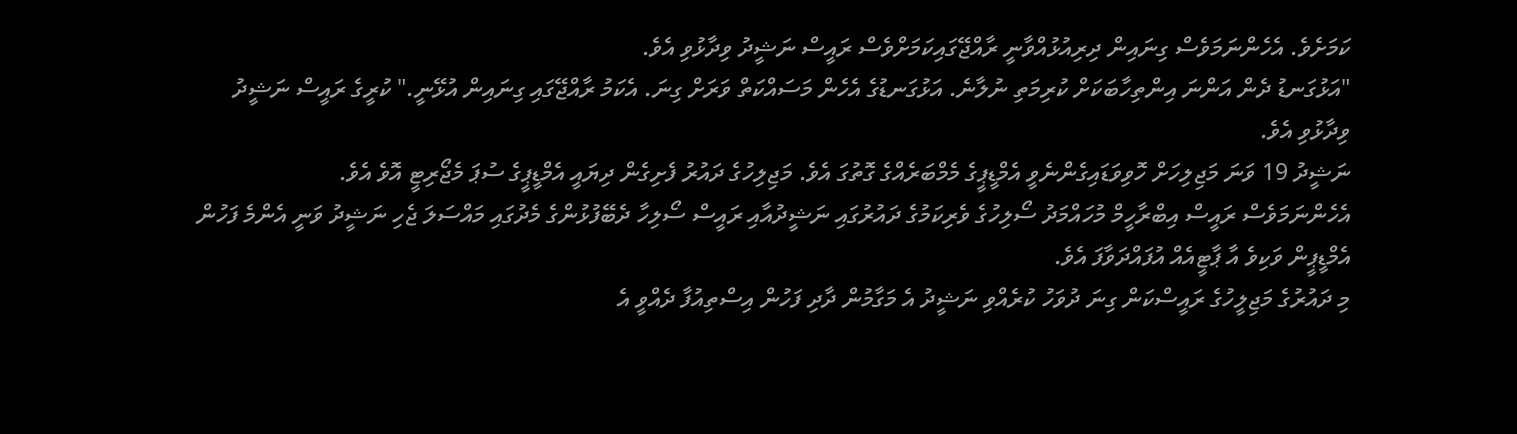ކަމަށެވެ. އެހެންނަމަވެސް ގިނައިން ދިރިއުޅުއްވާނީ ރާއްޖޭގައިކަމަށްވެސް ރައީސް ނަޝީދު ވިދާޅުވި އެވެ.
"އަޅުގަނޑު ދެން އަންނަ އިންތިހާބަކަށް ކުރިމަތި ނުލާނެ. އަޅުގަނޑުގެ އެހެން މަސައްކަތް ވަރަށް ގިނަ. އެކަމު ރާއްޖޭގައި ގިނައިން އުޅޭނީ." ކުރީގެ ރައީސް ނަޝީދު ވިދާޅުވި އެވެ.
ނަޝީދު 19 ވަނަ މަޖިލިހަށް ހޮވިވަޑައިގެންނެވީ އެމްޑީޕީގެ މެމްބަރެއްގެ ގޮތުގަ އެވެ. މަޖިލިހުގެ ދައުރު ފެށިގެން ދިޔައީ އެމްޑީޕީގެ ސުޕަ މެޖޯރިޓީ އޮވެ އެވެ.
އެހެންނަމަވެސް ރައީސް އިބްރާހީމް މުހައްމަދު ސޯލިހުގެ ވެރިކަމުގެ ދައުރުގައި ނަޝީދުއާއި ރައީސް ސޯލިހާ ދެބޭފުޅުންގެ މެދުގައި މައްސަލަ ޖެހި ނަޝީދު ވަނީ އެންމެ ފަހުން އެމްޑީޕީން ވަކިވެ އާ ޕާޓީއެއް އުފައްދަވާފަ އެވެ.
މި ދައުރުގެ މަޖިލީހުގެ ރައީސްކަން ގިނަ ދުވަހު ކުރެއްވި ނަޝީދު އެ މަގާމުން ދާދި ފަހުން އިސްތިއުފާ ދެއްވީ އެ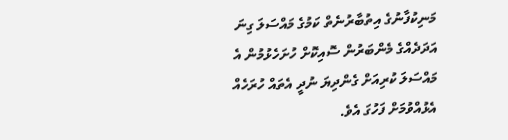މަނިކުފާނުގެ އިތުބާރުނެތް ކަމުގެ މައްސަލަ ގިނަ އަދަދެއްގެ މެންބަރުން ސޮއިކޮށް ހުށަހެޅުމުން އެ މައްސަލަ ކުރިއަށް ގެންދިޔަ ނުދީ އެތައް ހުރަހެއް އެޅުއްވުމަށް ފަހުގަ އެވެ.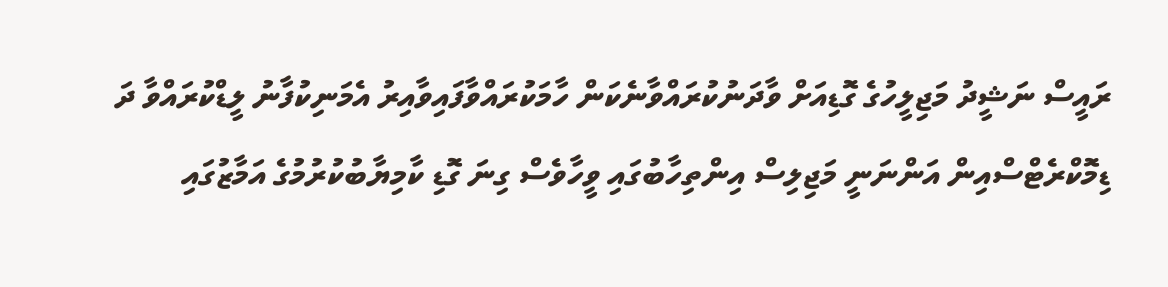ރައީސް ނަޝީދު މަޖިލީހުގެ ގޮޑިއަށް ވާދަނުކުރައްވާނެކަން ހާމަކުރައްވާފައިވާއިރު އެމަނިކުފާނު ލީޑްކުރައްވާ ދަ ޑިމޮކްރެޓްސްއިން އަންނަނީ މަޖިލިސް އިންތިހާބުގައި ވީހާވެސް ގިނަ ގޮޑި ކާމިޔާބުކުރުމުގެ އަމާޒުގައި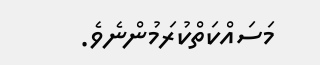މަސައްކަތްކުރަމުންނެވެ.